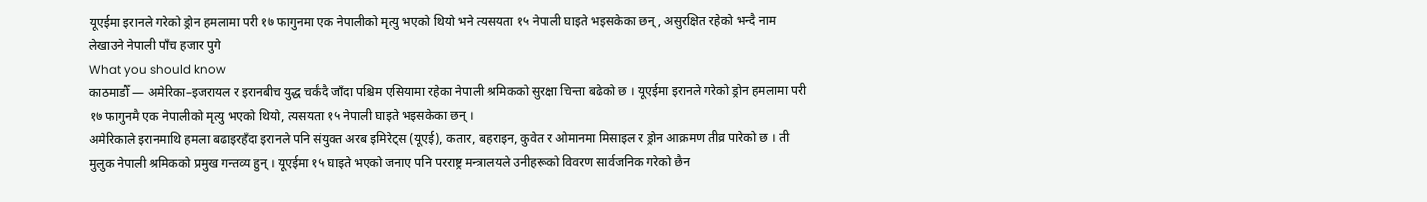यूएईमा इरानले गरेको ड्रोन हमलामा परी १७ फागुनमा एक नेपालीको मृत्यु भएको थियो भने त्यसयता १५ नेपाली घाइते भइसकेका छन्, असुरक्षित रहेको भन्दै नाम लेखाउने नेपाली पाँच हजार पुगे
What you should know
काठमाडौँ — अमेरिका–इजरायल र इरानबीच युद्ध चर्कंदै जाँदा पश्चिम एसियामा रहेका नेपाली श्रमिकको सुरक्षा चिन्ता बढेको छ । यूएईमा इरानले गरेको ड्रोन हमलामा परी १७ फागुनमै एक नेपालीको मृत्यु भएको थियो, त्यसयता १५ नेपाली घाइते भइसकेका छन् ।
अमेरिकाले इरानमाथि हमला बढाइरहँदा इरानले पनि संयुक्त अरब इमिरेट्स (यूएई), कतार, बहराइन, कुवेत र ओमानमा मिसाइल र ड्रोन आक्रमण तीव्र पारेको छ । ती मुलुक नेपाली श्रमिकको प्रमुख गन्तव्य हुन् । यूएईमा १५ घाइते भएको जनाए पनि परराष्ट्र मन्त्रालयले उनीहरूको विवरण सार्वजनिक गरेको छैन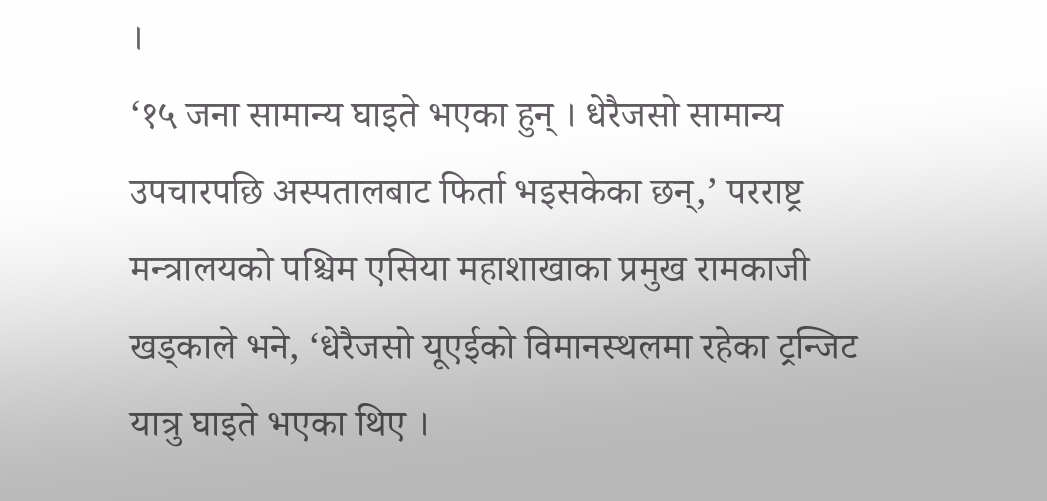।
‘१५ जना सामान्य घाइते भएका हुन् । धेरैजसो सामान्य उपचारपछि अस्पतालबाट फिर्ता भइसकेका छन्,’ परराष्ट्र मन्त्रालयको पश्चिम एसिया महाशाखाका प्रमुख रामकाजी खड्काले भने, ‘धेरैजसो यूएईको विमानस्थलमा रहेका ट्रन्जिट यात्रु घाइते भएका थिए ।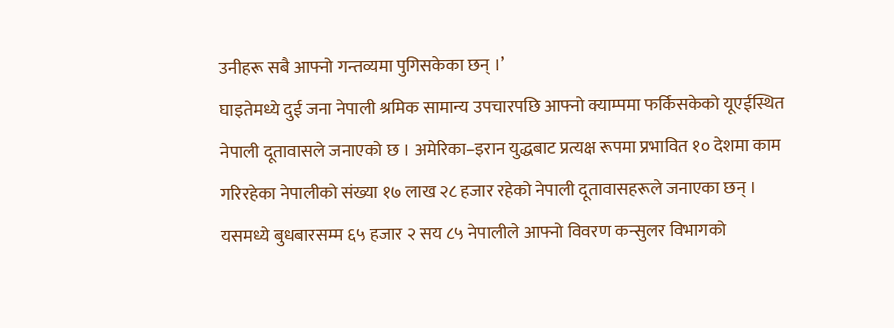उनीहरू सबै आफ्नो गन्तव्यमा पुगिसकेका छन् ।’
घाइतेमध्ये दुई जना नेपाली श्रमिक सामान्य उपचारपछि आफ्नो क्याम्पमा फर्किसकेको यूएईस्थित नेपाली दूतावासले जनाएको छ । अमेरिका–इरान युद्धबाट प्रत्यक्ष रूपमा प्रभावित १० देशमा काम गरिरहेका नेपालीको संख्या १७ लाख २८ हजार रहेको नेपाली दूतावासहरूले जनाएका छन् । यसमध्ये बुधबारसम्म ६५ हजार २ सय ८५ नेपालीले आफ्नो विवरण कन्सुलर विभागको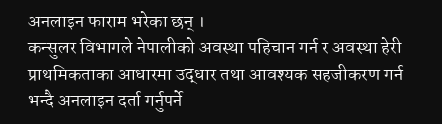अनलाइन फाराम भरेका छन् ।
कन्सुलर विभागले नेपालीको अवस्था पहिचान गर्न र अवस्था हेरी प्राथमिकताका आधारमा उद्धार तथा आवश्यक सहजीकरण गर्न भन्दै अनलाइन दर्ता गर्नुपर्ने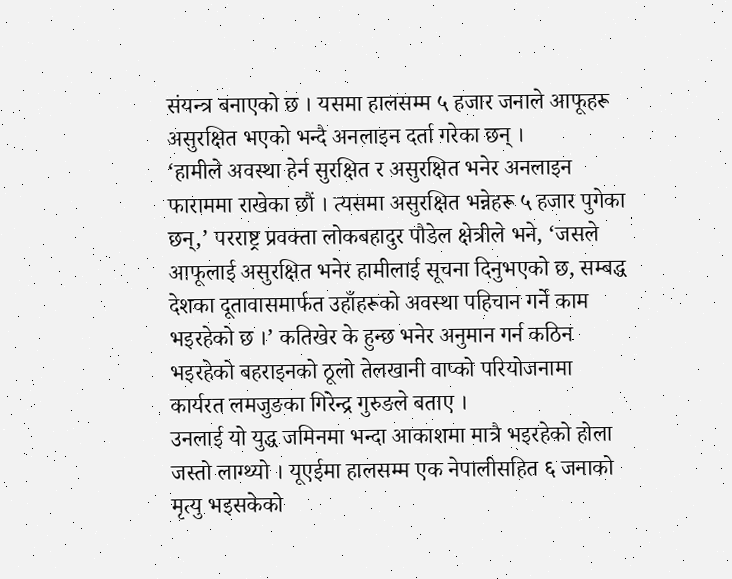संयन्त्र बनाएको छ । यसमा हालसम्म ५ हजार जनाले आफूहरू असुरक्षित भएको भन्दै अनलाइन दर्ता गरेका छन् ।
‘हामीले अवस्था हेर्न सुरक्षित र असुरक्षित भनेर अनलाइन फाराममा राखेका छौं । त्यसमा असुरक्षित भन्नेहरू ५ हजार पुगेका छन्,’ परराष्ट्र प्रवक्ता लोकबहादुर पौडेल क्षेत्रीले भने, ‘जसले आफूलाई असुरक्षित भनेर हामीलाई सूचना दिनुभएको छ, सम्बद्ध देशका दूतावासमार्फत उहाँहरूको अवस्था पहिचान गर्ने काम भइरहेको छ ।’ कतिखेर के हुन्छ भनेर अनुमान गर्न कठिन भइरहेको बहराइनको ठूलो तेलखानी वाप्को परियोजनामा कार्यरत लमजुङका गिरेन्द्र गुरुङले बताए ।
उनलाई यो युद्ध जमिनमा भन्दा आकाशमा मात्रै भइरहेको होला जस्तो लाग्थ्यो । यूएईमा हालसम्म एक नेपालीसहित ६ जनाको मृत्यु भइसकेको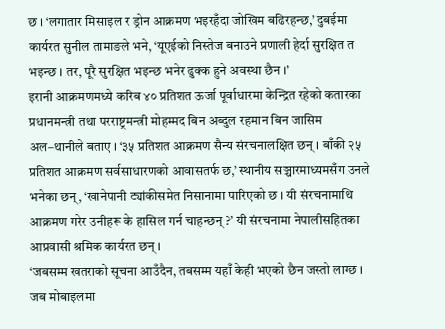छ । ‘लगातार मिसाइल र ड्रोन आक्रमण भइरहँदा जोखिम बढिरहन्छ,’ दुबईमा कार्यरत सुनील तामाङले भने, ‘यूएईको निस्तेज बनाउने प्रणाली हेर्दा सुरक्षित त भइन्छ । तर, पूरै सुरक्षित भइन्छ भनेर ढुक्क हुने अवस्था छैन ।’
इरानी आक्रमणमध्ये करिब ४० प्रतिशत ऊर्जा पूर्वाधारमा केन्द्रित रहेको कतारका प्रधानमन्त्री तथा परराष्ट्रमन्त्री मोहम्मद बिन अब्दुल रहमान बिन जासिम अल–थानीले बताए । ‘३५ प्रतिशत आक्रमण सैन्य संरचनालक्षित छन् । बाँकी २५ प्रतिशत आक्रमण सर्वसाधारणको आवासतर्फ छ,’ स्थानीय सञ्चारमाध्यमसँग उनले भनेका छन्, ‘खानेपानी ट्यांकीसमेत निसानामा पारिएको छ । यी संरचनामाथि आक्रमण गरेर उनीहरू के हासिल गर्न चाहन्छन् ?’ यी संरचनामा नेपालीसहितका आप्रवासी श्रमिक कार्यरत छन् ।
‘जबसम्म खतराको सूचना आउँदैन, तबसम्म यहाँ केही भएको छैन जस्तो लाग्छ । जब मोबाइलमा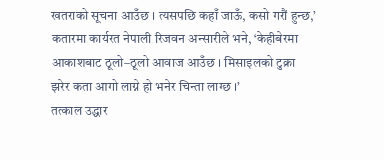खतराको सूचना आउँछ । त्यसपछि कहाँ जाऊँ, कसो गरौं हुन्छ,’ कतारमा कार्यरत नेपाली रिजवन अन्सारीले भने, ‘केहीबेरमा आकाशबाट ठूलो–ठूलो आवाज आउँछ । मिसाइलको टुक्रा झरेर कता आगो लाग्ने हो भनेर चिन्ता लाग्छ ।’
तत्काल उद्धार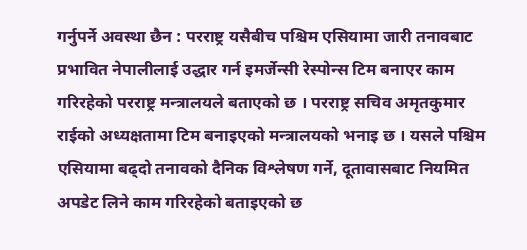गर्नुपर्ने अवस्था छैन : परराष्ट्र यसैबीच पश्चिम एसियामा जारी तनावबाट प्रभावित नेपालीलाई उद्धार गर्न इमर्जेन्सी रेस्पोन्स टिम बनाएर काम गरिरहेको परराष्ट्र मन्त्रालयले बताएको छ । परराष्ट्र सचिव अमृतकुमार राईको अध्यक्षतामा टिम बनाइएको मन्त्रालयको भनाइ छ । यसले पश्चिम एसियामा बढ्दो तनावको दैनिक विश्लेषण गर्ने, दूतावासबाट नियमित अपडेट लिने काम गरिरहेको बताइएको छ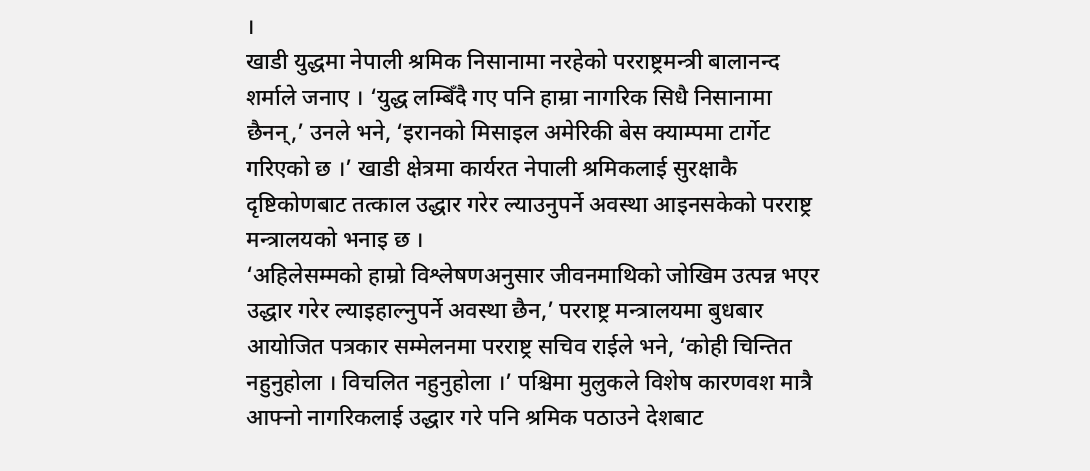।
खाडी युद्धमा नेपाली श्रमिक निसानामा नरहेको परराष्ट्रमन्त्री बालानन्द शर्माले जनाए । ‘युद्ध लम्बिँदै गए पनि हाम्रा नागरिक सिधै निसानामा छैनन्,’ उनले भने, ‘इरानको मिसाइल अमेरिकी बेस क्याम्पमा टार्गेट गरिएको छ ।’ खाडी क्षेत्रमा कार्यरत नेपाली श्रमिकलाई सुरक्षाकै दृष्टिकोणबाट तत्काल उद्धार गरेर ल्याउनुपर्ने अवस्था आइनसकेको परराष्ट्र मन्त्रालयको भनाइ छ ।
‘अहिलेसम्मको हाम्रो विश्लेषणअनुसार जीवनमाथिको जोखिम उत्पन्न भएर उद्धार गरेर ल्याइहाल्नुपर्ने अवस्था छैन,’ परराष्ट्र मन्त्रालयमा बुधबार आयोजित पत्रकार सम्मेलनमा परराष्ट्र सचिव राईले भने, ‘कोही चिन्तित नहुनुहोला । विचलित नहुनुहोला ।’ पश्चिमा मुलुकले विशेष कारणवश मात्रै आफ्नो नागरिकलाई उद्धार गरे पनि श्रमिक पठाउने देशबाट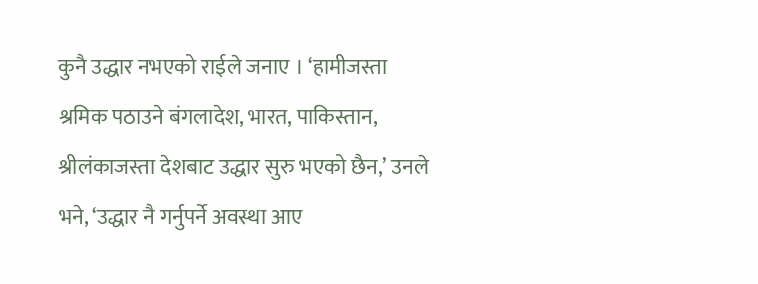कुनै उद्धार नभएको राईले जनाए । ‘हामीजस्ता श्रमिक पठाउने बंगलादेश, भारत, पाकिस्तान, श्रीलंकाजस्ता देशबाट उद्धार सुरु भएको छैन,’ उनले भने, ‘उद्धार नै गर्नुपर्ने अवस्था आए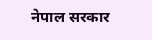नेपाल सरकार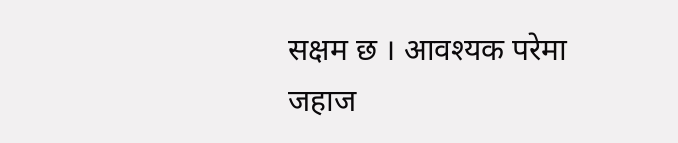सक्षम छ । आवश्यक परेमा जहाज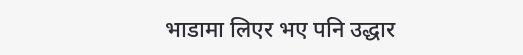भाडामा लिएर भए पनि उद्धार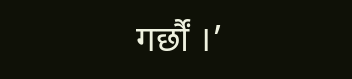गर्छौं ।’